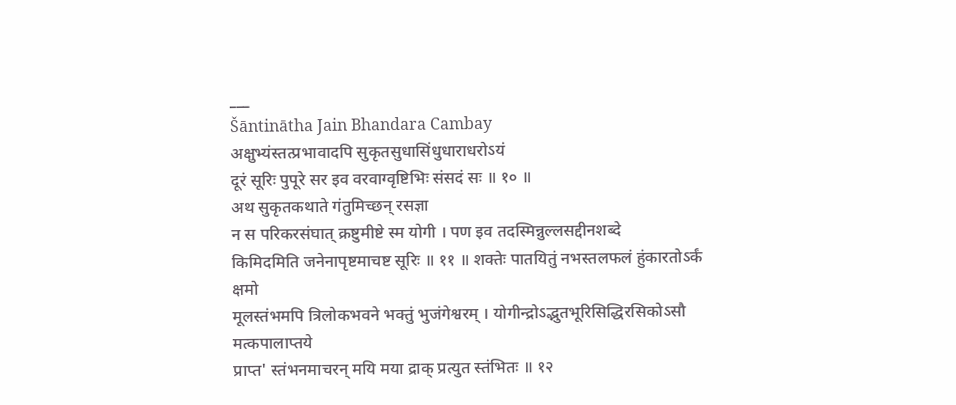___
Šāntinātha Jain Bhandara Cambay
अक्षुभ्यंस्तत्प्रभावादपि सुकृतसुधासिंधुधाराधरोऽयं
दूरं सूरिः पुपूरे सर इव वरवाग्वृष्टिभिः संसदं सः ॥ १० ॥
अथ सुकृतकथाते गंतुमिच्छन् रसज्ञा
न स परिकरसंघात् क्रष्टुमीष्टे स्म योगी । पण इव तदस्मिन्नुल्लसद्दीनशब्दे
किमिदमिति जनेनापृष्टमाचष्ट सूरिः ॥ ११ ॥ शक्तेः पातयितुं नभस्तलफलं हुंकारतोऽर्कं क्षमो
मूलस्तंभमपि त्रिलोकभवने भक्तुं भुजंगेश्वरम् । योगीन्द्रोऽद्भुतभूरिसिद्धिरसिकोऽसौ मत्कपालाप्तये
प्राप्त' स्तंभनमाचरन् मयि मया द्राक् प्रत्युत स्तंभितः ॥ १२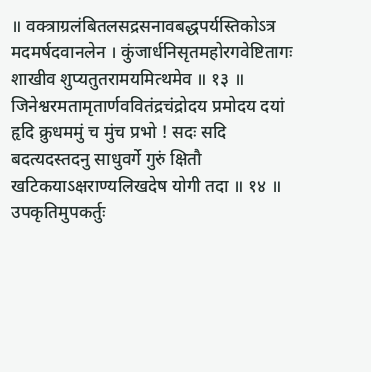॥ वक्त्राग्रलंबितलसद्रसनावबद्धपर्यस्तिकोऽत्र मदमर्षदवानलेन । कुंजार्धनिसृतमहोरगवेष्टितागः शाखीव शुप्यतुतरामयमित्थमेव ॥ १३ ॥ जिनेश्वरमतामृतार्णववितंद्रचंद्रोदय प्रमोदय दयां हृदि क्रुधममुं च मुंच प्रभो ! सदः सदि बदत्यदस्तदनु साधुवर्गे गुरुं क्षितौ खटिकयाऽक्षराण्यलिखदेष योगी तदा ॥ १४ ॥ उपकृतिमुपकर्तुः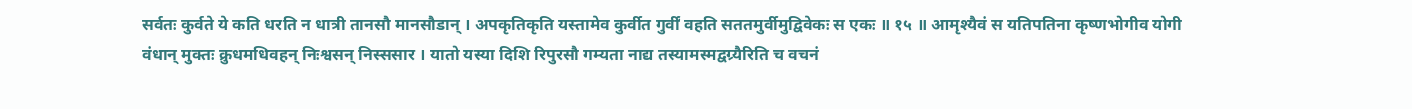सर्वतः कुर्वते ये कति धरति न धात्री तानसौ मानसौडान् । अपकृतिकृति यस्तामेव कुर्वीत गुर्वीं वहति सततमुर्वीमुद्विवेकः स एकः ॥ १५ ॥ आमृश्यैवं स यतिपतिना कृष्णभोगीव योगी
वंधान् मुक्तः क्रुधमधिवहन् निःश्वसन् निस्ससार । यातो यस्या दिशि रिपुरसौ गम्यता नाद्य तस्यामस्मद्वग्र्यैरिति च वचनं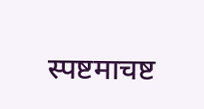स्पष्टमाचष्ट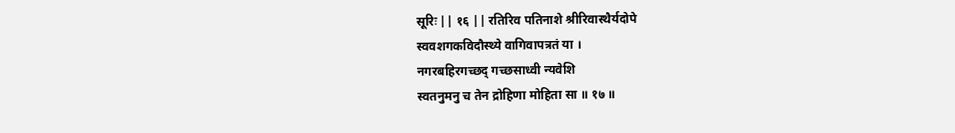सूरिः || १६ || रतिरिव पतिनाशे श्रीरिवास्थैर्यदोपे
स्ववशगकविदौस्थ्ये वागिवापत्रतं या ।
नगरबहिरगच्छद् गच्छसाध्वी न्यवेशि
स्वतनुमनु च तेन द्रोहिणा मोहिता सा ॥ १७ ॥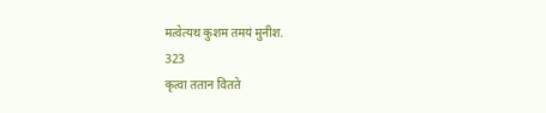मत्वेत्यथ कुशम तमयं मुनीश.
323
कृत्वा ततान वितते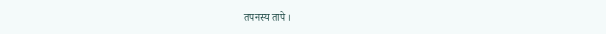तपनस्य तापे ।